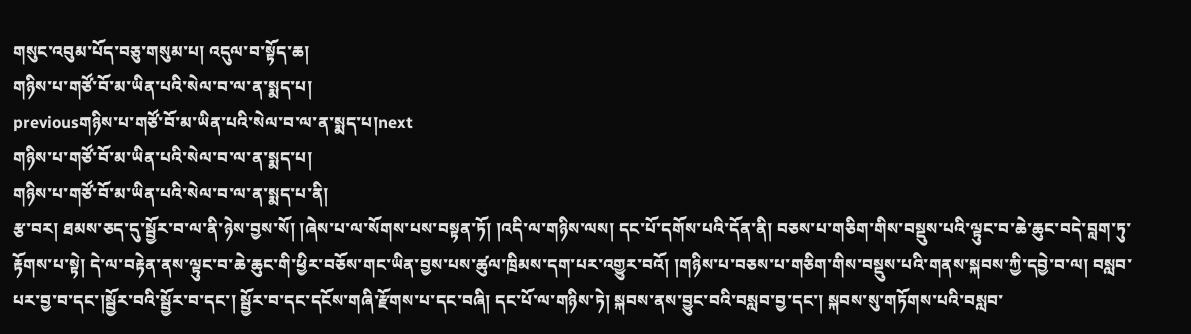གསུང་འབུམ་པོད་བཅུ་གསུམ་པ། འདུལ་བ་སྟོད་ཆ།
གཉིས་པ་གཙོ་བོ་མ་ཡིན་པའི་སེལ་བ་ལ་ན་སྨད་པ།
previousགཉིས་པ་གཙོ་བོ་མ་ཡིན་པའི་སེལ་བ་ལ་ན་སྨད་པ།next
གཉིས་པ་གཙོ་བོ་མ་ཡིན་པའི་སེལ་བ་ལ་ན་སྨད་པ།
གཉིས་པ་གཙོ་བོ་མ་ཡིན་པའི་སེལ་བ་ལ་ན་སྨད་པ་ནི།
རྩ་བར། ཐམས་ཅད་དུ་སྦྱོར་བ་ལ་ནི་ཉེས་བྱས་སོ། །ཞེས་པ་ལ་སོགས་པས་བསྟན་ཏོ། །འདི་ལ་གཉིས་ལས། དང་པོ་དགོས་པའི་དོན་ནི། བཅས་པ་གཅིག་གིས་བསྡུས་པའི་ལྟུང་བ་ཆེ་ཆུང་བདེ་བླག་ཏུ་རྟོགས་པ་སྟེ། དེ་ལ་བརྟེན་ནས་ལྟུང་བ་ཆེ་ཆུང་གི་ཕྱིར་བཅོས་གང་ཡིན་བྱས་པས་ཚུལ་ཁྲིམས་དག་པར་འགྱུར་བའོ། །གཉིས་པ་བཅས་པ་གཅིག་གིས་བསྡུས་པའི་གནས་སྐབས་ཀྱི་དབྱེ་བ་ལ། བསླབ་པར་བྱ་བ་དང་།སྦྱོར་བའི་སྦྱོར་བ་དང་། སྦྱོར་བ་དང་དངོས་གཞི་རྫོགས་པ་དང་བཞི། དང་པོ་ལ་གཉིས་ཏེ། སྐབས་ནས་བྱུང་བའི་བསླབ་བྱ་དང་། སྐབས་སུ་གཏོགས་པའི་བསླབ་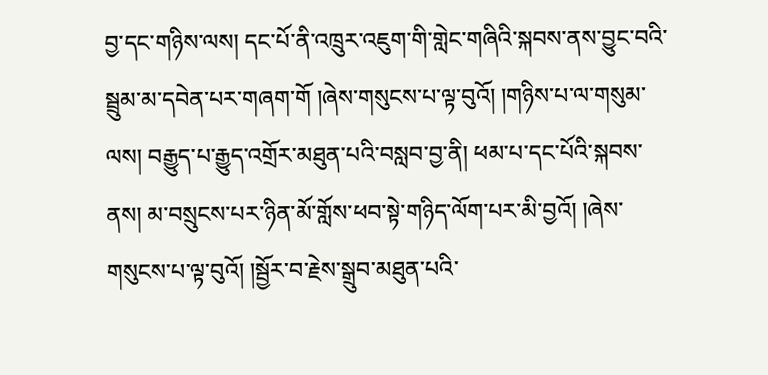བྱ་དང་གཉིས་ལས། དང་པོ་ནི་འཁྲུར་འཇུག་གི་གླེང་གཞིའི་སྐབས་ནས་བྱུང་བའི་སྦྲུམ་མ་དབེན་པར་གཞག་གོ །ཞེས་གསུངས་པ་ལྟ་བུའོ། །གཉིས་པ་ལ་གསུམ་ལས། བརྒྱུད་པ་རྒྱུད་འགྲོར་མཐུན་པའི་བསླབ་བྱ་ནི། ཕམ་པ་དང་པོའི་སྐབས་ནས། མ་བསྲུངས་པར་ཉིན་མོ་གློས་ཕབ་སྟེ་གཉིད་ལོག་པར་མི་བྱའོ། །ཞེས་གསུངས་པ་ལྟ་བུའོ། །སྦྱོར་བ་རྗེས་སྒྲུབ་མཐུན་པའི་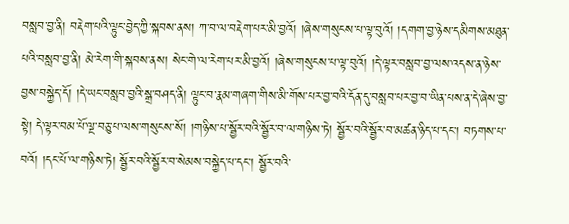བསླབ་བྱ་ནི། བརྡེག་པའི་ལྟུང་བྱེད་ཀྱི་སྐབས་ནས། ཀ་བ་ལ་བརྡེག་པར་མི་བྱའོ། །ཞེས་གསུངས་པ་ལྟ་བུའོ། །དགག་བྱ་ཉེས་དམིགས་མཐུན་པའི་བསླབ་བྱ་ནི། མེ་རེག་གི་སྐབས་ནས། སེང་གེ་ལ་རེག་པར་མི་བྱའོ། །ཞེས་གསུངས་པ་ལྟ་བུའོ། །དེ་ལྟར་བསླབ་བྱ་ལས་འདས་ན་ཉེས་བྱས་བསྐྱེད་དོ། །དེ་ཡང་བསླབ་བྱའི་སྒྲ་བཤད་ནི། ལྟུང་བ་རྣམ་གཞག་གིས་མི་གོས་པར་བྱ་བའི་དོན་དུ་བསླབ་པར་བྱ་བ་ཡིན་པས་ན་དེ་ཞེས་བྱ་སྟེ། དེ་ལྟར་བམ་པོ་ལྔ་བཅུ་པ་ལས་གསུངས་སོ། །གཉིས་པ་སྦྱོར་བའི་སྦྱོར་བ་ལ་གཉིས་ཏེ། སྦྱོར་བའི་སྦྱོར་བ་མཚན་ཉིད་པ་དང་། བཏགས་པ་བའོ། །དང་པོ་ལ་གཉིས་ཏེ། སྦྱོར་བའི་སྦྱོར་བ་སེམས་བསྐྱེད་པ་དང་། སྦྱོར་བའི་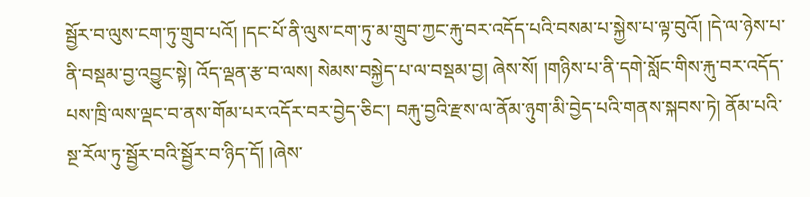སྦྱོར་བ་ལུས་ངག་ཏུ་གྲུབ་པའོ། །དང་པོ་ནི་ལུས་ངག་ཏུ་མ་གྲུབ་ཀྱང་རྐུ་བར་འདོད་པའི་བསམ་པ་སྐྱེས་པ་ལྟ་བུའོ། །དེ་ལ་ཉེས་པ་ནི་བསྡམ་བྱ་འབྱུང་སྟེ། འོད་ལྡན་རྩ་བ་ལས། སེམས་བསྐྱེད་པ་ལ་བསྡམ་བྱ། ཞེས་སོ། །གཉིས་པ་ནི་དགེ་སློང་གིས་རྐུ་བར་འདོད་པས་ཁྲི་ལས་ལྡང་བ་ནས་གོམ་པར་འདོར་བར་བྱེད་ཅིང་། བརྐུ་བྱའི་རྫས་ལ་ནོམ་ཉུག་མི་བྱེད་པའི་གནས་སྐབས་ཏེ། ནོམ་པའི་སྔ་རོལ་ཏུ་སྦྱོར་བའི་སྦྱོར་བ་ཉིད་དོ། །ཞེས་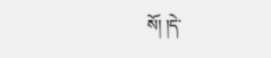སོ། །དེ་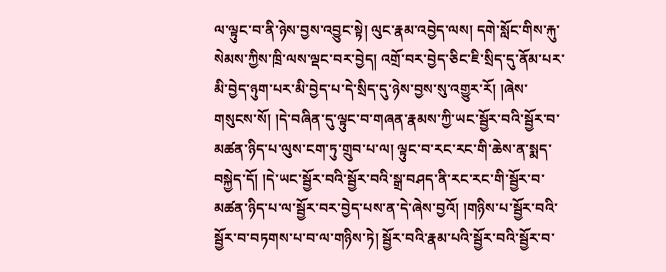ལ་ལྟུང་བ་ནི་ཉེས་བྱས་འབྱུང་སྟེ། ལུང་རྣམ་འབྱེད་ལས། དགེ་སློང་གིས་རྐུ་སེམས་ཀྱིས་ཁྲི་ལས་ལྡང་བར་བྱེད། འགྲོ་བར་བྱེད་ཅིང་ཇི་སྲིད་དུ་ནོམ་པར་མི་བྱེད་ཉུག་པར་མི་བྱེད་པ་དེ་སྲིད་དུ་ཉེས་བྱས་སུ་འགྱུར་རོ། །ཞེས་གསུངས་སོ། །དེ་བཞིན་དུ་ལྟུང་བ་གཞན་རྣམས་ཀྱི་ཡང་སྦྱོར་བའི་སྦྱོར་བ་མཚན་ཉིད་པ་ལུས་ངག་ཏུ་གྲུབ་པ་ལ། ལྟུང་བ་རང་རང་གི་ཆེས་ན་སྨད་བསྐྱེད་དོ། །དེ་ཡང་སྦྱོར་བའི་སྦྱོར་བའི་སྒྲ་བཤད་ནི་རང་རང་གི་སྦྱོར་བ་མཚན་ཉིད་པ་ལ་སྦྱོར་བར་བྱེད་པས་ན་དེ་ཞེས་བྱའོ། །གཉིས་པ་སྦྱོར་བའི་སྦྱོར་བ་བཏགས་པ་བ་ལ་གཉིས་ཏེ། སྦྱོར་བའི་རྣམ་པའི་སྦྱོར་བའི་སྦྱོར་བ་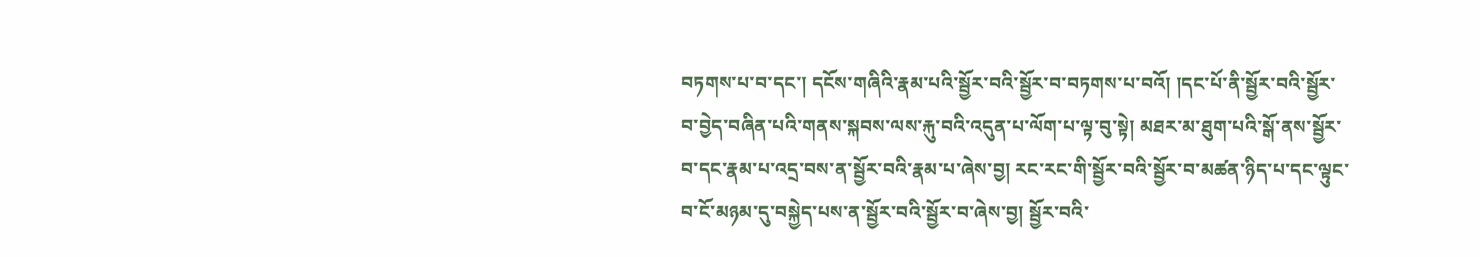བཏགས་པ་བ་དང་། དངོས་གཞིའི་རྣམ་པའི་སྦྱོར་བའི་སྦྱོར་བ་བཏགས་པ་བའོ། །དང་པོ་ནི་སྦྱོར་བའི་སྦྱོར་བ་བྱེད་བཞིན་པའི་གནས་སྐབས་ལས་རྐུ་བའི་འདུན་པ་ལོག་པ་ལྟ་བུ་སྟེ། མཐར་མ་ཐུག་པའི་སྒོ་ནས་སྦྱོར་བ་དང་རྣམ་པ་འདྲ་བས་ན་སྦྱོར་བའི་རྣམ་པ་ཞེས་བྱ། རང་རང་གི་སྦྱོར་བའི་སྦྱོར་བ་མཚན་ཉིད་པ་དང་ལྟུང་བ་ངོ་མཉམ་དུ་བསྐྱེད་པས་ན་སྦྱོར་བའི་སྦྱོར་བ་ཞེས་བྱ། སྦྱོར་བའི་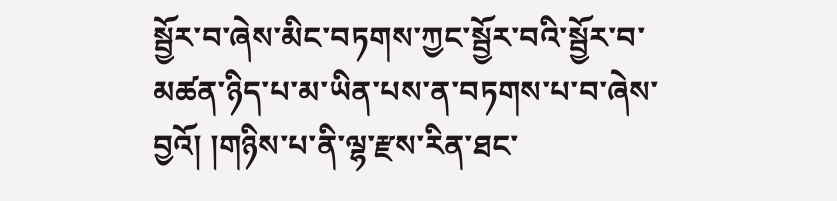སྦྱོར་བ་ཞེས་མིང་བཏགས་ཀྱང་སྦྱོར་བའི་སྦྱོར་བ་མཚན་ཉིད་པ་མ་ཡིན་པས་ན་བཏགས་པ་བ་ཞེས་བྱའོ། །གཉིས་པ་ནི་ལྷ་རྫས་རིན་ཐང་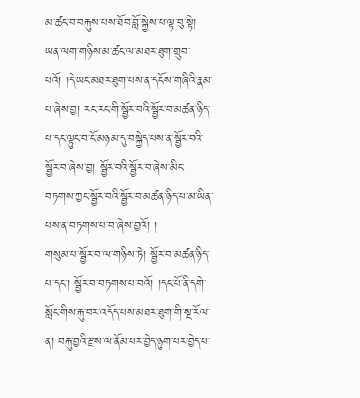མ་ཚང་བ་བརྐུས་པས་ཐོབ་བློ་སྐྱེས་པ་ལྟ་བུ་སྟེ། ཡན་ལག་གཉིས་མ་ཚང་ལ་མཐར་ཐུག་གྲུབ་པའོ། །དེ་ཡང་མཐར་ཐུག་པས་ན་དངོས་གཞིའི་རྣམ་པ་ཞེས་བྱ། རང་རང་གི་སྦྱོར་བའི་སྦྱོར་བ་མཚན་ཉིད་པ་དང་ལྟུང་བ་ངོ་མཉམ་དུ་བསྐྱེད་པས་ན་སྦྱོར་བའི་སྦྱོར་བ་ཞེས་བྱ། སྦྱོར་བའི་སྦྱོར་བ་ཞེས་མིང་བཏགས་ཀྱང་སྦྱོར་བའི་སྦྱོར་བ་མཚན་ཉིད་པ་མ་ཡིན་པས་ན་བཏགས་པ་བ་ཞེས་བྱའོ། །
གསུམ་པ་སྦྱོར་བ་ལ་གཉིས་ཏེ། སྦྱོར་བ་མཚན་ཉིད་པ་དང་། སྦྱོར་བ་བཏགས་པ་བའོ། །དང་པོ་ནི་དགེ་སློང་གིས་རྐུ་བར་འདོད་པས་མཐར་ཐུག་གི་སྔ་རོལ་ན། བརྐུ་བྱའི་རྫས་ལ་ནོམ་པར་བྱེད་ཉུག་པར་བྱེད་པ་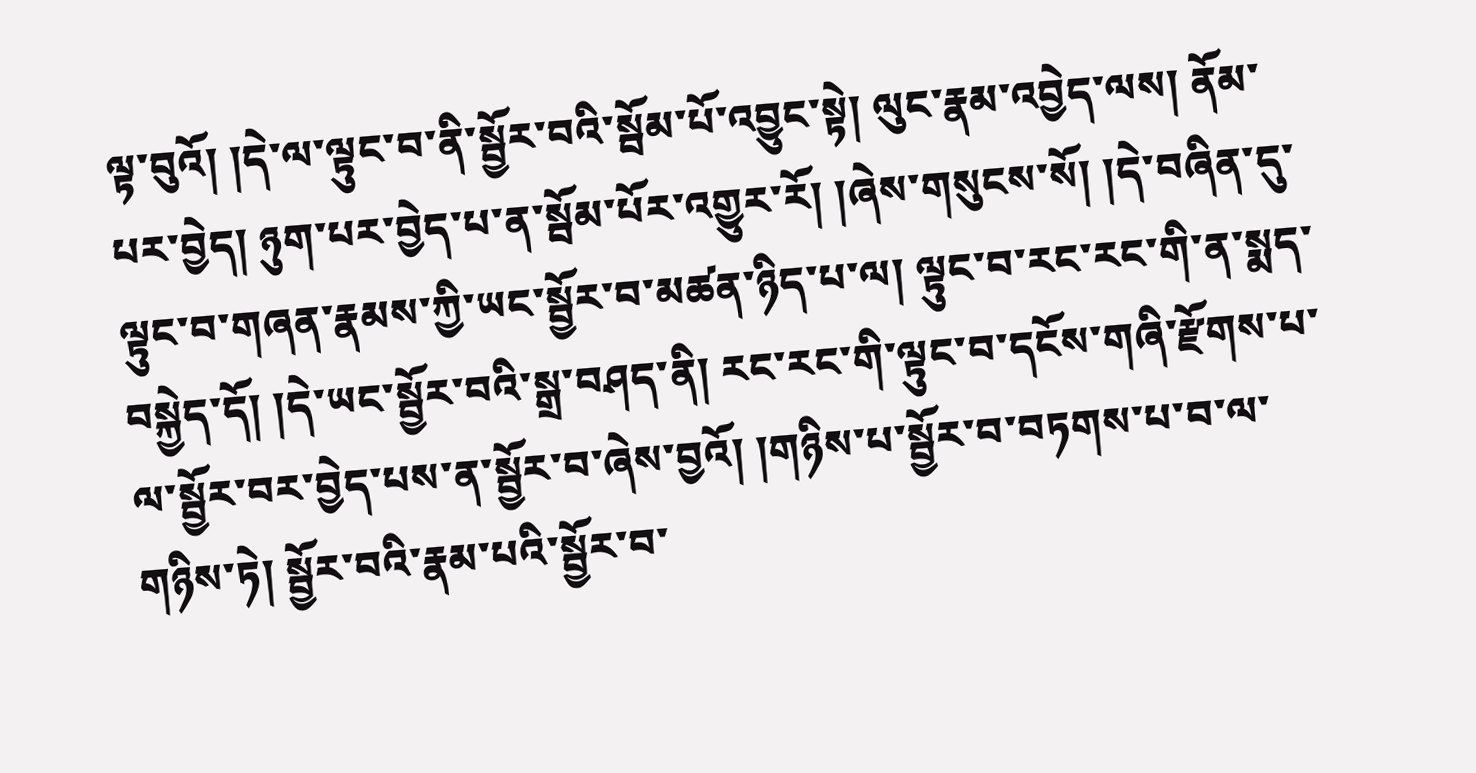ལྟ་བུའོ། །དེ་ལ་ལྟུང་བ་ནི་སྦྱོར་བའི་སྦོམ་པོ་འབྱུང་སྟེ། ལུང་རྣམ་འབྱེད་ལས། ནོམ་པར་བྱེད། ཉུག་པར་བྱེད་པ་ན་སྦོམ་པོར་འགྱུར་རོ། །ཞེས་གསུངས་སོ། །དེ་བཞིན་དུ་ལྟུང་བ་གཞན་རྣམས་ཀྱི་ཡང་སྦྱོར་བ་མཚན་ཉིད་པ་ལ། ལྟུང་བ་རང་རང་གི་ན་སྨད་བསྐྱེད་དོ། །དེ་ཡང་སྦྱོར་བའི་སྒྲ་བཤད་ནི། རང་རང་གི་ལྟུང་བ་དངོས་གཞི་རྫོགས་པ་ལ་སྦྱོར་བར་བྱེད་པས་ན་སྦྱོར་བ་ཞེས་བྱའོ། །གཉིས་པ་སྦྱོར་བ་བཏགས་པ་བ་ལ་གཉིས་ཏེ། སྦྱོར་བའི་རྣམ་པའི་སྦྱོར་བ་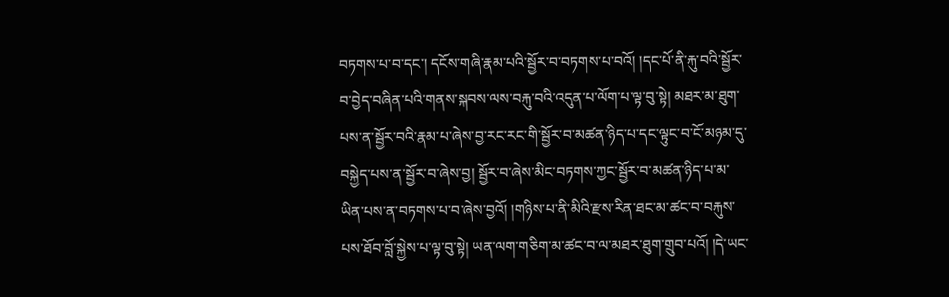བཏགས་པ་བ་དང་། དངོས་གཞི་རྣམ་པའི་སྦྱོར་བ་བཏགས་པ་བའོ། །དང་པོ་ནི་རྐུ་བའི་སྦྱོར་བ་བྱེད་བཞིན་པའི་གནས་སྐབས་ལས་བརྐུ་བའི་འདུན་པ་ལོག་པ་ལྟ་བུ་སྟེ། མཐར་མ་ཐུག་པས་ན་སྦྱོར་བའི་རྣམ་པ་ཞེས་བྱ་རང་རང་གི་སྦྱོར་བ་མཚན་ཉིད་པ་དང་ལྟུང་བ་ངོ་མཉམ་དུ་བསྐྱེད་པས་ན་སྦྱོར་བ་ཞེས་བྱ། སྦྱོར་བ་ཞེས་མིང་བཏགས་ཀྱང་སྦྱོར་བ་མཚན་ཉིད་པ་མ་ཡིན་པས་ན་བཏགས་པ་བ་ཞེས་བྱའོ། །གཉིས་པ་ནི་མིའི་རྫས་རིན་ཐང་མ་ཚང་བ་བརྐུས་པས་ཐོབ་བློ་སྐྱེས་པ་ལྟ་བུ་སྟེ། ཡན་ལག་གཅིག་མ་ཚང་བ་ལ་མཐར་ཐུག་གྲུབ་པའོ། །དེ་ཡང་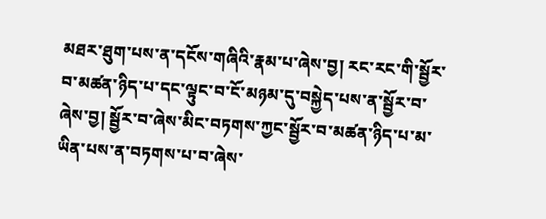མཐར་ཐུག་པས་ན་དངོས་གཞིའི་རྣམ་པ་ཞེས་བྱ། རང་རང་གི་སྦྱོར་བ་མཚན་ཉིད་པ་དང་ལྟུང་བ་ངོ་མཉམ་དུ་བསྐྱེད་པས་ན་སྦྱོར་བ་ཞེས་བྱ། སྦྱོར་བ་ཞེས་མིང་བཏགས་ཀྱང་སྦྱོར་བ་མཚན་ཉིད་པ་མ་ཡིན་པས་ན་བཏགས་པ་བ་ཞེས་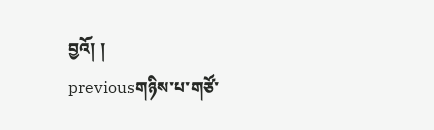བྱའོ། །
previousགཉིས་པ་གཙོ་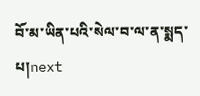བོ་མ་ཡིན་པའི་སེལ་བ་ལ་ན་སྨད་པ།next